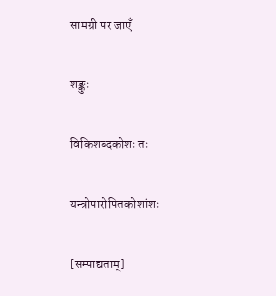सामग्री पर जाएँ

शङ्कुः

विकिशब्दकोशः तः

यन्त्रोपारोपितकोशांशः

[सम्पाद्यताम्]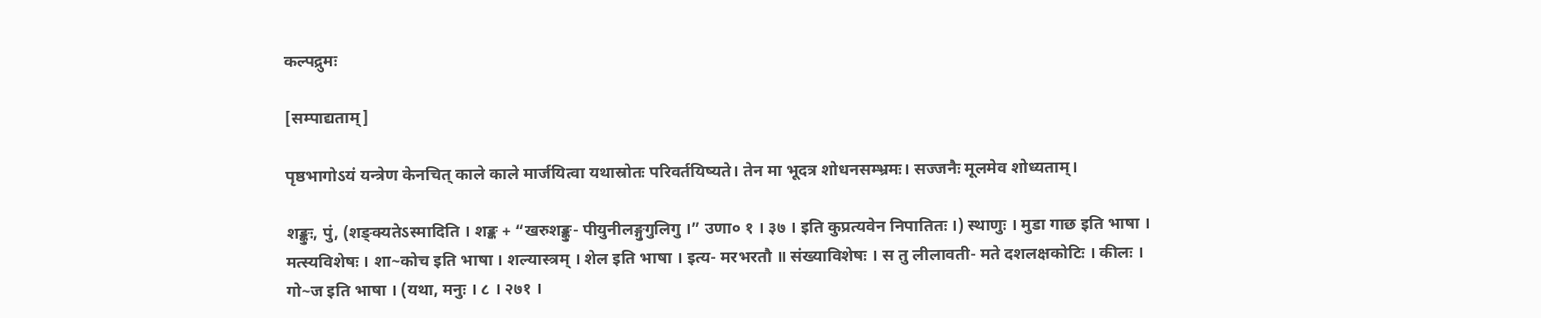कल्पद्रुमः

[सम्पाद्यताम्]

पृष्ठभागोऽयं यन्त्रेण केनचित् काले काले मार्जयित्वा यथास्रोतः परिवर्तयिष्यते। तेन मा भूदत्र शोधनसम्भ्रमः। सज्जनैः मूलमेव शोध्यताम्।

शङ्कुः, पुं, (शङ्क्यतेऽस्मादिति । शङ्क + “खरुशङ्कु- पीयुनीलङ्गुगुलिगु ।” उणा० १ । ३७ । इति कुप्रत्यवेन निपातितः ।) स्थाणुः । मुडा गाछ इति भाषा । मत्स्यविशेषः । शा~कोच इति भाषा । शल्यास्त्रम् । शेल इति भाषा । इत्य- मरभरतौ ॥ संख्याविशेषः । स तु लीलावती- मते दशलक्षकोटिः । कीलः । गो~ज इति भाषा । (यथा, मनुः । ८ । २७१ ।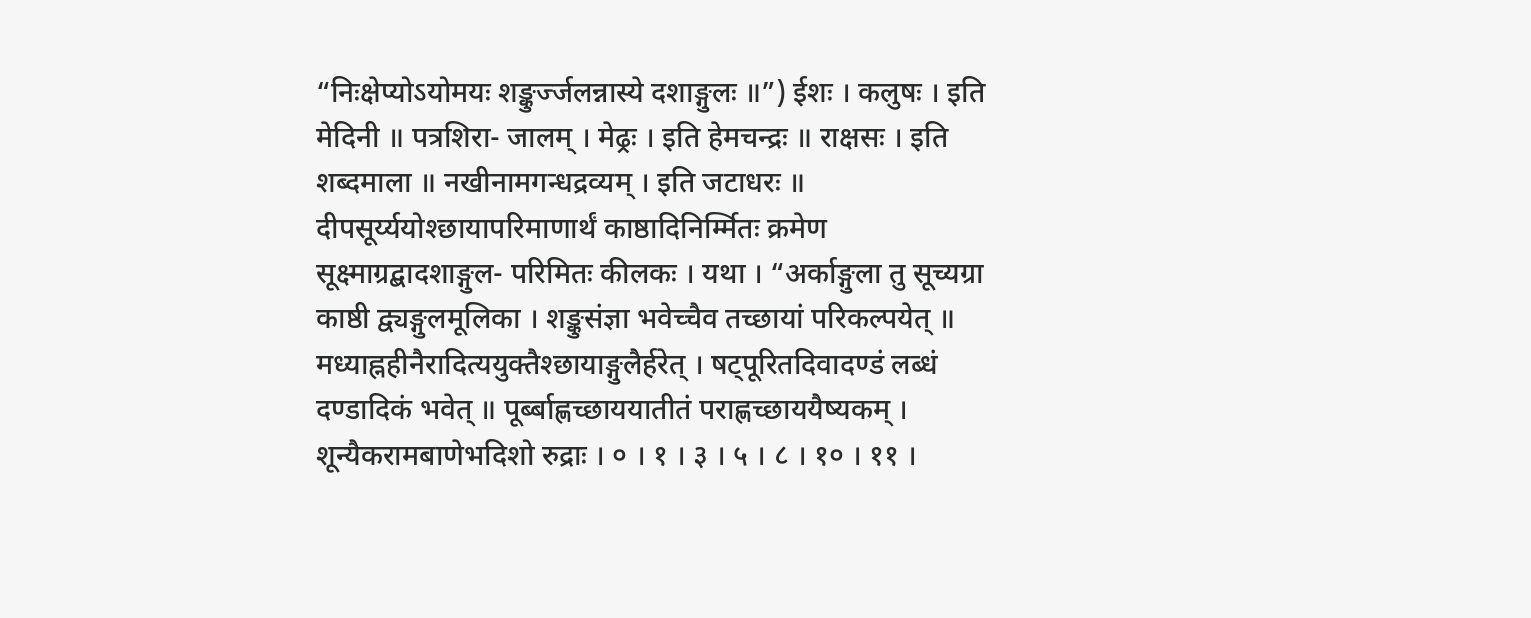“निःक्षेप्योऽयोमयः शङ्कुर्ज्जलन्नास्ये दशाङ्गुलः ॥”) ईशः । कलुषः । इति मेदिनी ॥ पत्रशिरा- जालम् । मेढ्रः । इति हेमचन्द्रः ॥ राक्षसः । इति शब्दमाला ॥ नखीनामगन्धद्रव्यम् । इति जटाधरः ॥ दीपसूर्य्ययोश्छायापरिमाणार्थं काष्ठादिनिर्म्मितः क्रमेण सूक्ष्माग्रद्बादशाङ्गुल- परिमितः कीलकः । यथा । “अर्काङ्गुला तु सूच्यग्रा काष्ठी द्व्यङ्गुलमूलिका । शङ्कुसंज्ञा भवेच्चैव तच्छायां परिकल्पयेत् ॥ मध्याह्नहीनैरादित्ययुक्तैश्छायाङ्गुलैर्हरेत् । षट्पूरितदिवादण्डं लब्धं दण्डादिकं भवेत् ॥ पूर्ब्बाह्णच्छाययातीतं पराह्णच्छाययैष्यकम् । शून्यैकरामबाणेभदिशो रुद्राः । ० । १ । ३ । ५ । ८ । १० । ११ ।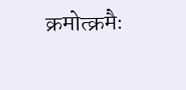क्रमोत्क्रमैः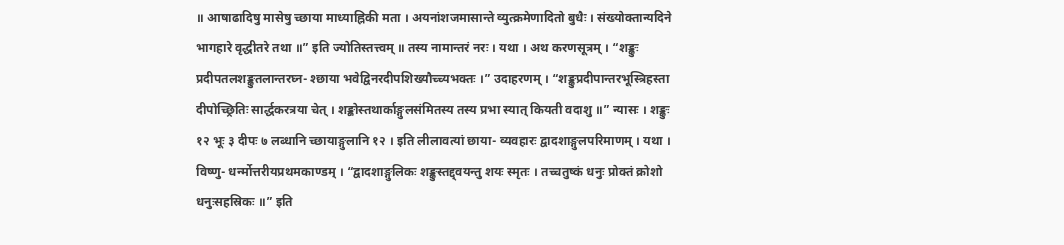॥ आषाढादिषु मासेषु च्छाया माध्याह्निकी मता । अयनांशजमासान्ते व्युत्क्रमेणादितो बुधैः । संख्योक्तान्यदिने भागहारे वृद्धीतरे तथा ॥” इति ज्योतिस्तत्त्वम् ॥ तस्य नामान्तरं नरः । यथा । अथ करणसूत्रम् । “शङ्कुः प्रदीपतलशङ्कुतलान्तरघ्न- श्छाया भवेद्विनरदीपशिख्यौच्च्यभक्तः ।” उदाहरणम् । “शङ्कुप्रदीपान्तरभूस्त्रिहस्ता दीपोच्छ्रितिः सार्द्धकरत्रया चेत् । शङ्कोस्तथार्काङ्गुलसंमितस्य तस्य प्रभा स्यात् कियती वदाशु ॥” न्यासः । शङ्कुः १२ भूः ३ दीपः ७ लब्धानि च्छायाङ्गुलानि १२ । इति लीलावत्यां छाया- व्यवहारः द्वादशाङ्गुलपरिमाणम् । यथा । विष्णु- धर्न्मोत्तरीयप्रथमकाण्डम् । “द्वादशाङ्गुलिकः शङ्कुस्तद्द्वयन्तु शयः स्मृतः । तच्चतुष्कं धनुः प्रोक्तं क्रोशो धनुःसहस्रिकः ॥” इति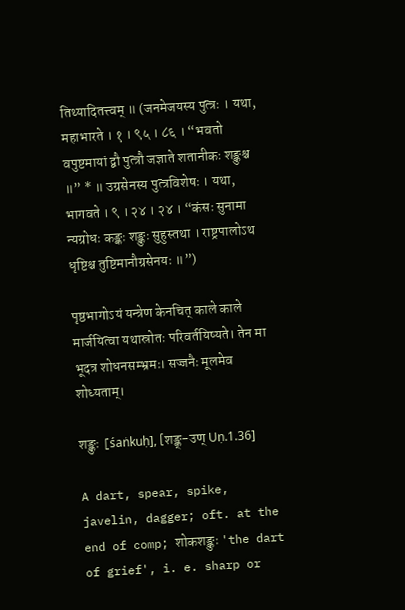तिथ्यादितत्त्वम् ॥ (जनमेजयस्य पुत्त्रः । यथा, महाभारते । १ । ९५ । ८६ । “भवतो वपुष्टमायां द्बौ पुत्त्रौ जज्ञाते शतानीकः शङ्कुश्च ॥” * ॥ उग्रसेनस्य पुत्त्रविशेषः । यथा, भागवते । ९ । २४ । २४ । “कंसः सुनामा न्यग्रोधः कङ्कः शङ्कुः सुहुस्तथा । राष्ट्रपालोऽथ धृष्टिश्च तुष्टिमानौग्रसेनयः ॥”)

पृष्ठभागोऽयं यन्त्रेण केनचित् काले काले मार्जयित्वा यथास्रोतः परिवर्तयिष्यते। तेन मा भूदत्र शोधनसम्भ्रमः। सज्जनैः मूलमेव शोध्यताम्।

शङ्कुः [śaṅkuḥ], [शङ्क्-उण् Uṇ.1.36]

A dart, spear, spike, javelin, dagger; oft. at the end of comp; शोकशङ्कुः 'the dart of grief', i. e. sharp or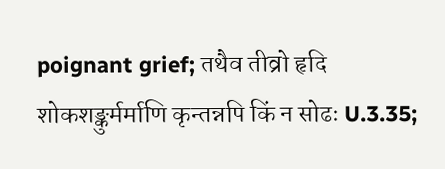poignant grief; तथैव तीव्रो हृदि शोकशङ्कुर्मर्माणि कृन्तन्नपि किं न सोढः U.3.35;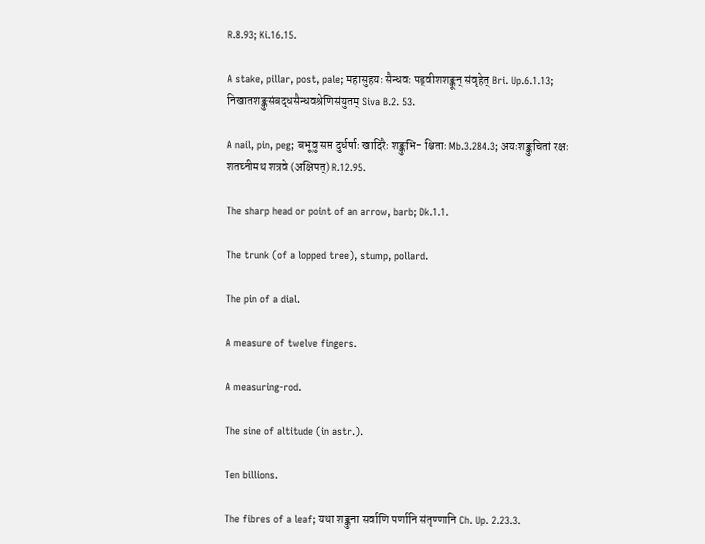R.8.93; Ki.16.15.

A stake, pillar, post, pale; महासुहयः सैन्धवः पड्वीशशङ्कून् संवृहेत् Bri. Up.6.1.13; निखातशङ्कुसंबद्धसैन्धवश्रेणिसंयुतम् Siva B.2. 53.

A nail, pin, peg; बभूवु सप्त दुर्धर्षाः खादिरैः शङ्कुभि- श्चिताः Mb.3.284.3; अयःशङ्कुचितां रक्षः शतघ्नीमथ शत्रवे (अक्षिपत्) R.12.95.

The sharp head or point of an arrow, barb; Dk.1.1.

The trunk (of a lopped tree), stump, pollard.

The pin of a dial.

A measure of twelve fingers.

A measuring-rod.

The sine of altitude (in astr.).

Ten billions.

The fibres of a leaf; यथा शङ्कुना सर्वाणि पर्णानि संतृण्णानि Ch. Up. 2.23.3.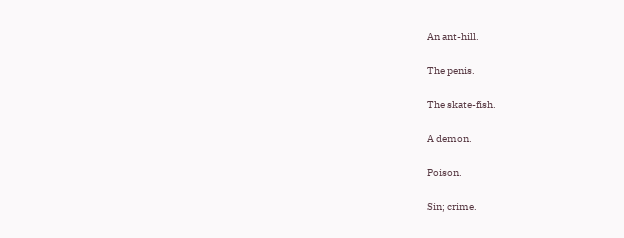An ant-hill.

The penis.

The skate-fish.

A demon.

Poison.

Sin; crime.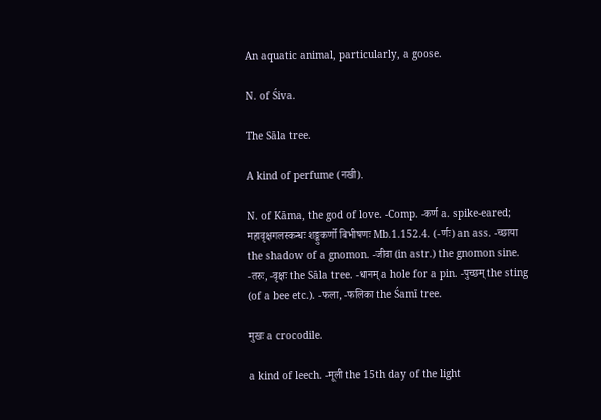An aquatic animal, particularly, a goose.

N. of Śiva.

The Sāla tree.

A kind of perfume (नखी).

N. of Kāma, the god of love. -Comp. -कर्ण a. spike-eared; महावृक्षगलस्कन्धः शङ्कुकर्णो बिभीषणः Mb.1.152.4. (-र्णः) an ass. -च्छाया the shadow of a gnomon. -जीवा (in astr.) the gnomon sine. -तरुः, -वृक्षः the Sāla tree. -धानम् a hole for a pin. -पुच्छम् the sting (of a bee etc.). -फला, -फलिका the Śamī tree.

मुखः a crocodile.

a kind of leech. -मूली the 15th day of the light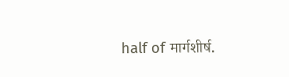half of मार्गशीर्ष.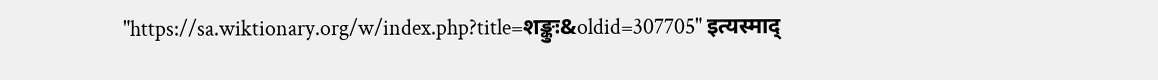"https://sa.wiktionary.org/w/index.php?title=शङ्कुः&oldid=307705" इत्यस्माद्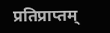प्रतिप्राप्तम्